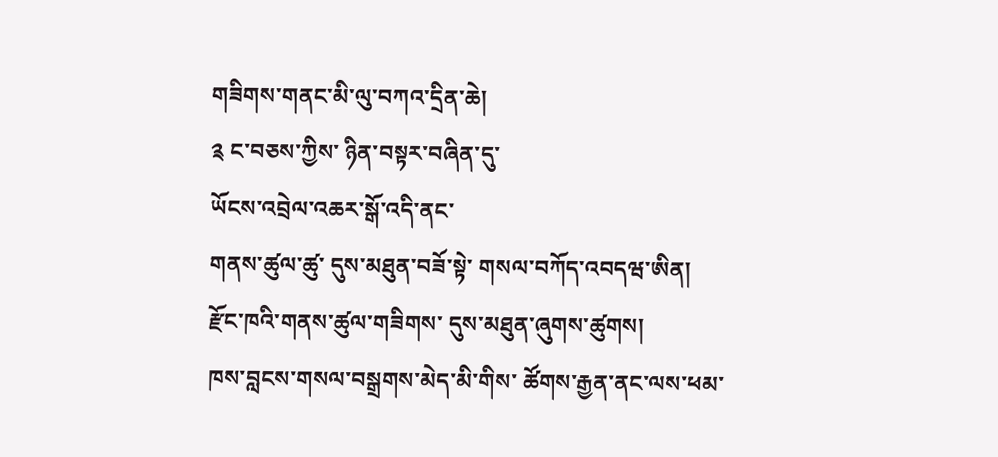གཟིགས་གནང་མི་ལུ་བཀའ་དྲིན་ཆེ།
༉ ང་བཅས་ཀྱིས་ ཉིན་བསྟར་བཞིན་དུ་
ཡོངས་འབྲེལ་འཆར་སྒོ་འདི་ནང་
གནས་ཚུལ་ཚུ་ དུས་མཐུན་བཟོ་སྟེ་ གསལ་བཀོད་འབདཝ་ཨིན།
རྫོང་ཁའི་གནས་ཚུལ་གཟིགས་ དུས་མཐུན་ཞུགས་ཚུགས།
ཁས་བླངས་གསལ་བསྒྲགས་མེད་མི་གིས་ ཚོགས་རྒྱན་ནང་ལས་ཕམ་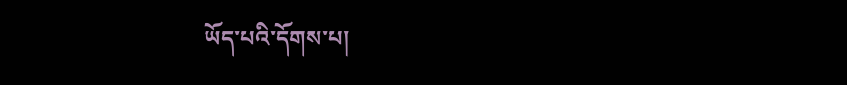ཡོད་པའི་དོགས་པ།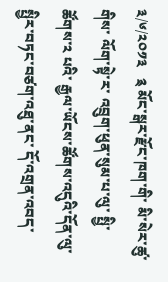༣/༦/༢༠༡༣   ༉ མོང་སྒར་རྫོང་ཁག་གི་ མི་སེར་ཚུ་གིས་ ལོག་སྟེ་ར་ འབྲུག་ཕུན་སུམ་པ་ལུ་ སྤྱི་ཚོགས་༢ པའི་ རྒྱལ་ཡོངས་ཚོགས་འདུའི་དོན་ལུ་ སྤྱིར་བཏང་བཙག་འཐུ་ནང་ དོ་འགྲན་འབད་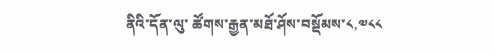ནིའི་དོན་ལུ་ ཚོགས་རྒྱན་མཐོ་ཤོས་བསྡོམས་༨,༧༨༨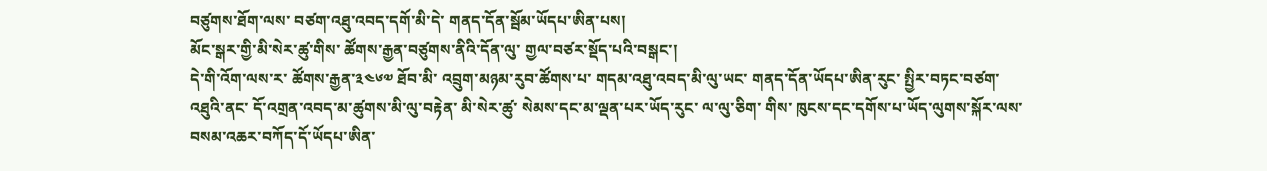བཙུགས་ཐོག་ལས་ བཙག་འཐུ་འབད་དགོ་མི་དེ་ གནད་དོན་སྦོམ་ཡོདཔ་ཨིན་པས།
མོང་སྒར་གྱི་མི་སེར་ཚུ་གིས་ ཚོགས་རྒྱན་བཙུགས་ནིའི་དོན་ལུ་ གྱལ་བཙར་སྡོད་པའི་བསྒང་།
དེ་གི་འོག་ལས་ར་ ཚོགས་རྒྱན་༣༤༦༧ ཐོབ་མི་ འབྲུག་མཉམ་རུབ་ཚོགས་པ་ གདམ་འཐུ་འབད་མི་ལུ་ཡང་ གནད་དོན་ཡོདཔ་ཨིན་རུང་ སྤྱིར་བཏང་བཙག་འཐུའི་ནང་ དོ་འགྲན་འབད་མ་ཚུགས་མི་ལུ་བརྟེན་ མི་སེར་ཚུ་ སེམས་དང་མ་ལྡན་པར་ཡོད་རུང་ ལ་ལུ་ཅིག་ གིས་ ཁུངས་དང་དགོས་པ་ཡོད་ལུགས་སྐོར་ལས་ བསམ་འཆར་བཀོད་དོ་ཡོདཔ་ཨིན་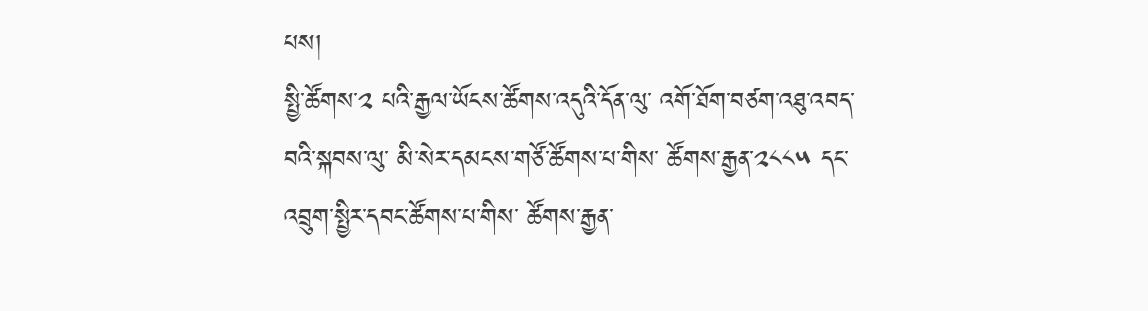པས།
སྤྱི་ཚོགས་༢ པའི་རྒྱལ་ཡོངས་ཚོགས་འདུའི་དོན་ལུ་ འགོ་ཐོག་བཙག་འཐུ་འབད་བའི་སྐབས་ལུ་ མི་སེར་དམངས་གཙོ་ཚོགས་པ་གིས་ ཚོགས་རྒྱན་༢༨༨༥ དང་ འབྲུག་སྤྱིར་དབང་ཚོགས་པ་གིས་ ཚོགས་རྒྱན་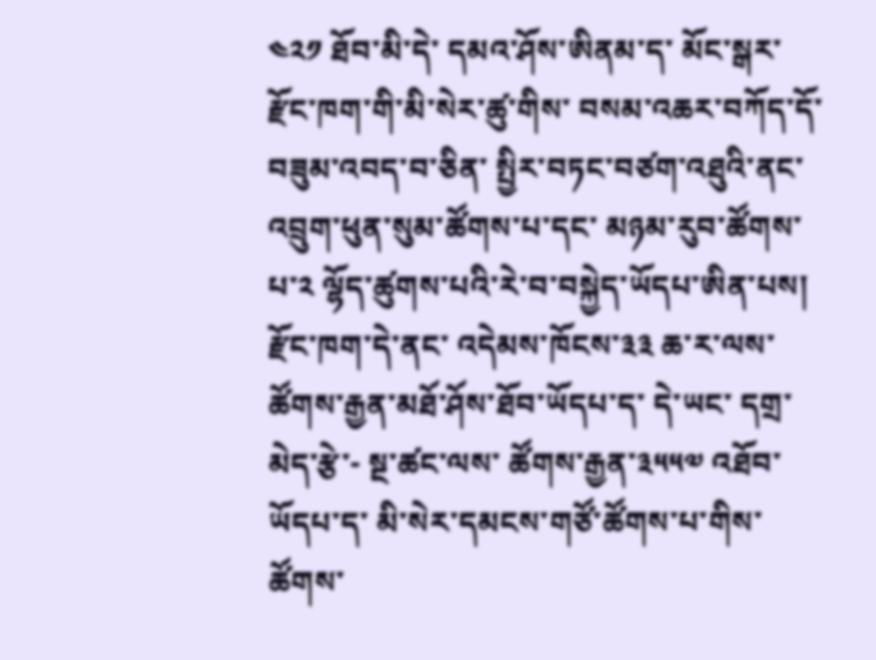༤༢༡ ཐོབ་མི་དེ་ དམའ་ཤོས་ཨིནམ་ད་ མོང་སྒར་རྫོང་ཁག་གི་མི་སེར་ཚུ་གིས་ བསམ་འཆར་བཀོད་དོ་བཟུམ་འབད་བ་ཅིན་ སྤྱིར་བཏང་བཙག་འཐུའི་ནང་ འབྲུག་ཕུན་སུམ་ཚོགས་པ་དང་ མཉམ་རུབ་ཚོགས་པ་༢ ལྷོད་ཚུགས་པའི་རེ་བ་བསྐྱེད་ཡོདཔ་ཨིན་པས།
རྫོང་ཁག་དེ་ནང་ འདེམས་ཁོངས་༣༣ ཆ་ར་ལས་ ཚོགས་རྒྱན་མཐོ་ཤོས་ཐོབ་ཡོདཔ་ད་ དེ་ཡང་ དགྲ་མེད་རྩེ་- སྔ་ཚང་ལས་ ཚོགས་རྒྱན་༣༥༥༧ འཐོབ་ཡོདཔ་ད་ མི་སེར་དམངས་གཙོ་ཚོགས་པ་གིས་ ཚོགས་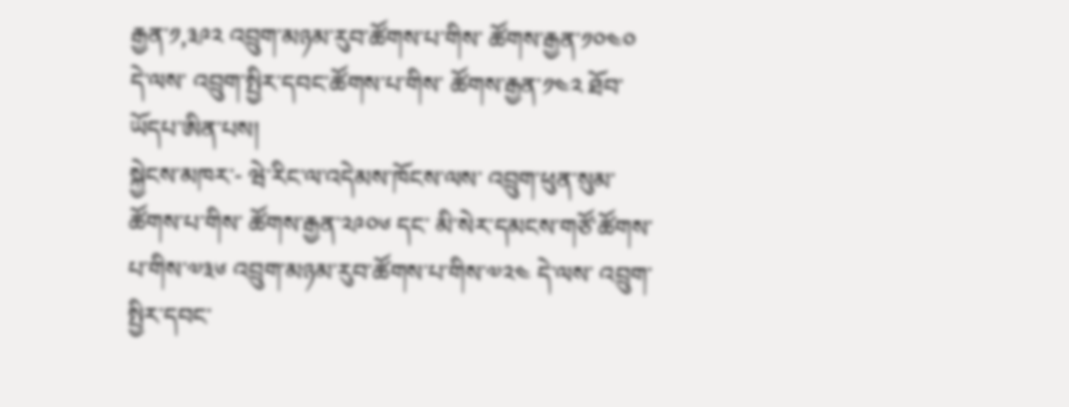རྒྱན་༡,༣༩༢ འབྲུག་མཉམ་རུབ་ཚོགས་པ་གིས་ ཚོགས་རྒྱན་༡༠༤༠ དེ་ལས་ འབྲུག་སྤྱིར་དབང་ཚོགས་པ་གིས་ ཚོགས་རྒྱན་༡༤༢ ཐོབ་ཡོདཔ་ཨིན་པས།
སྐྱེངས་མཁར་- ཝེ་རིང་ལ་འདེམས་ཁོངས་ལས་ འབྲུག་ཕུན་སུམ་ཚོགས་པ་གིས་ ཚོགས་རྒྱན་༢༩༠༦ དང་ མི་སེར་དམངས་གཙོ་ཚོགས་པ་གིས་༧༣༦ འབྲུག་མཉམ་རུབ་ཚོགས་པ་གིས་༧༢༤ དེ་ལས་ འབྲུག་སྤྱིར་དབང་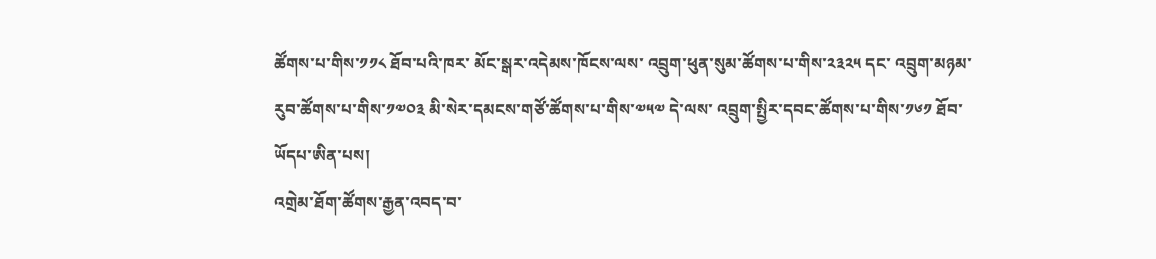ཚོགས་པ་གིས་༡༡༨ ཐོབ་པའི་ཁར་ མོང་སྒར་འདེམས་ཁོངས་ལས་ འབྲུག་ཕུན་སུམ་ཚོགས་པ་གིས་༢༣༢༥ དང་ འབྲུག་མཉམ་རུབ་ཚོགས་པ་གིས་༡༧༠༣ མི་སེར་དམངས་གཙོ་ཚོགས་པ་གིས་༧༥༧ དེ་ལས་ འབྲུག་སྤྱིར་དབང་ཚོགས་པ་གིས་༡༦༡ ཐོབ་ཡོདཔ་ཨིན་པས།
འགྲེམ་ཐོག་ཚོགས་རྒྱན་འབད་བ་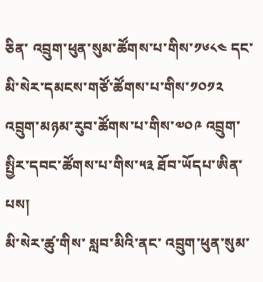ཅིན་ འབྲུག་ཕུན་སུམ་ཚོགས་པ་གིས་༡༦༨༤ དང་ མི་སེར་དམངས་གཙོ་ཚོགས་པ་གིས་༡༠༡༢ འབྲུག་མཉམ་རུབ་ཚོགས་པ་གིས་༧༠༩ འབྲུག་སྤྱིར་དབང་ཚོགས་པ་གིས་༥༣ ཐོབ་ཡོདཔ་ཨིན་པས།
མི་སེར་ཚུ་གིས་ སླབ་མིའི་ནང་ འབྲུག་ཕུན་སུམ་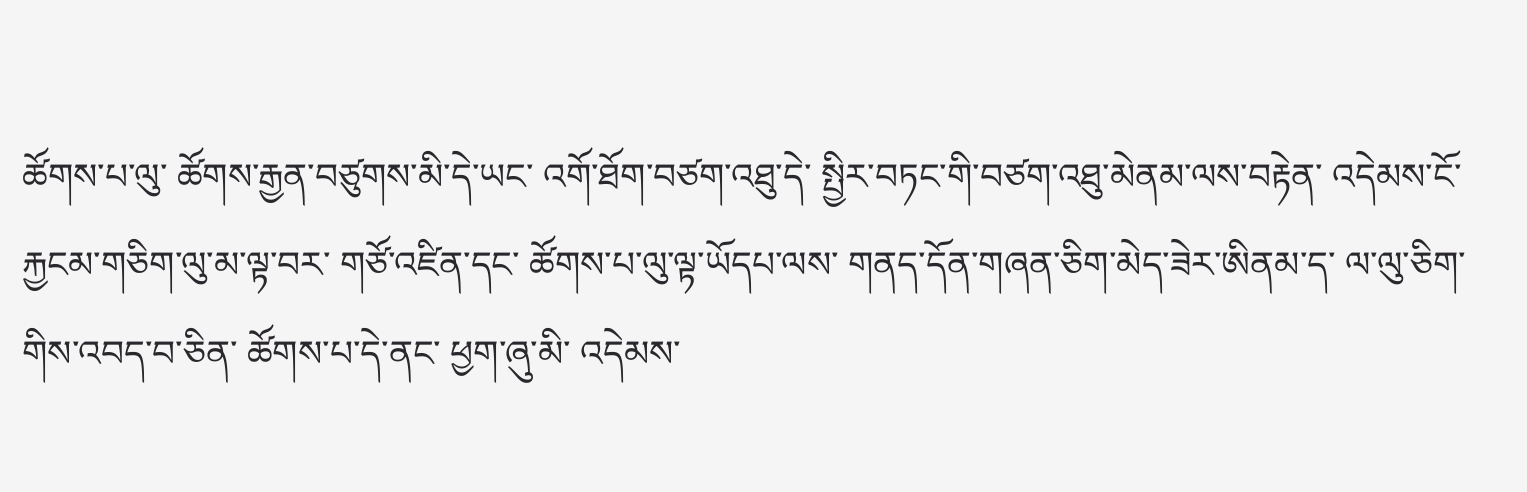ཚོགས་པ་ལུ་ ཚོགས་རྒྱན་བཙུགས་མི་དེ་ཡང་ འགོ་ཐོག་བཙག་འཐུ་དེ་ སྤྱིར་བཏང་གི་བཙག་འཐུ་མེནམ་ལས་བརྟེན་ འདེམས་ངོ་རྐྱངམ་གཅིག་ལུ་མ་ལྟ་བར་ གཙོ་འཛིན་དང་ ཚོགས་པ་ལུ་ལྟ་ཡོདཔ་ལས་ གནད་དོན་གཞན་ཅིག་མེད་ཟེར་ཨིནམ་ད་ ལ་ལུ་ཅིག་གིས་འབད་བ་ཅིན་ ཚོགས་པ་དེ་ནང་ ཕྱག་ཞུ་མི་ འདེམས་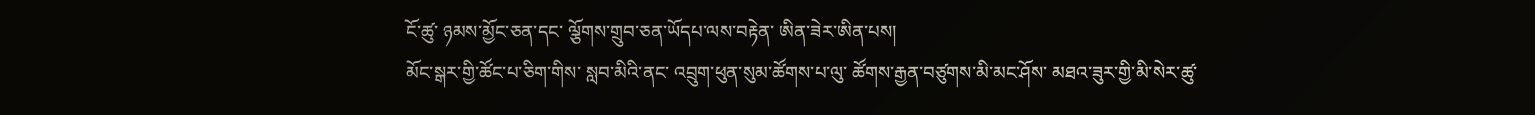ངོ་ཚུ་ ཉམས་མྱོང་ཅན་དང་ ལྕོགས་གྲུབ་ཅན་ཡོདཔ་ལས་བརྟེན་ ཨིན་ཟེར་ཨིན་པས།
མོང་སྒར་གྱི་ཚོང་པ་ཅིག་གིས་ སླབ་མིའི་ནང་ འབྲུག་ཕུན་སུམ་ཚོགས་པ་ལུ་ ཚོགས་རྒྱན་བཙུགས་མི་མང་ཤོས་ མཐའ་ཟུར་གྱི་མི་སེར་ཚུ་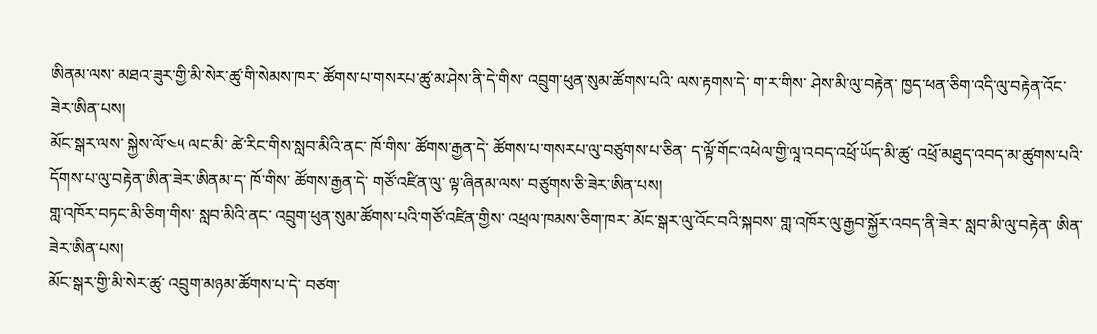ཨིནམ་ལས་ མཐའ་ཟུར་གྱི་མི་སེར་ཚུ་གི་སེམས་ཁར་ ཚོགས་པ་གསརཔ་ཚུ་མ་ཤེས་ནི་དེ་གིས་ འབྲུག་ཕུན་སུམ་ཚོགས་པའི་ ལས་རྟགས་དེ་ ག་ར་གིས་ ཤེས་མི་ལུ་བརྟེན་ ཁྱད་ཕན་ཅིག་འདི་ལུ་བརྟེན་འོང་ཟེར་ཨིན་པས།
མོང་སྒར་ལས་ སྐྱེས་ལོ་༤༥ ལང་མི་ ཚེ་རིང་གིས་སླབ་མིའི་ནང་ ཁོ་གིས་ ཚོགས་རྒྱན་དེ་ ཚོགས་པ་གསརཔ་ལུ་བཙུགས་པ་ཅིན་ ད་ལྟོ་གོང་འཕེལ་གྱི་ལཱ་འབད་འཕྲོ་ཡོད་མི་ཚུ་ འཕྲོ་མཐུད་འབད་མ་ཚུགས་པའི་དོགས་པ་ལུ་བརྟེན་ཨིན་ཟེར་ཨིནམ་ད་ ཁོ་གིས་ ཚོགས་རྒྱན་དེ་ གཙོ་འཛིན་ལུ་ ལྟ་ཞིནམ་ལས་ བཙུགས་ཅི་ཟེར་ཨིན་པས།
གླ་འཁོར་བཏང་མི་ཅིག་གིས་ སླབ་མིའི་ནང་ འབྲུག་ཕུན་སུམ་ཚོགས་པའི་གཙོ་འཛིན་གྱིས་ འཕྲལ་ཁམས་ཅིག་ཁར་ མོང་སྒར་ལུ་འོང་བའི་སྐབས་ གླ་འཁོར་ལུ་རྒྱབ་སྐྱོར་འབད་ནི་ཟེར་ སླབ་མི་ལུ་བརྟེན་ ཨིན་ཟེར་ཨིན་པས།
མོང་སྒར་གྱི་མི་སེར་ཚུ་ འབྲུག་མཉམ་ཚོགས་པ་དེ་ བཙག་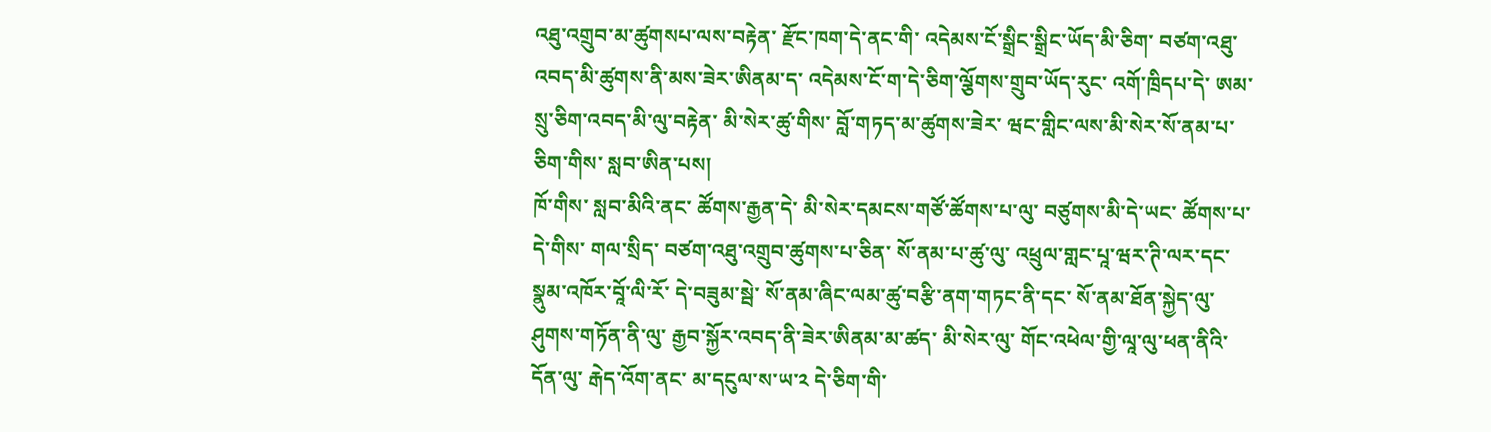འཐུ་འགྲུབ་མ་ཚུགསཔ་ལས་བརྟེན་ རྫོང་ཁག་དེ་ནང་གི་ འདེམས་ངོ་སྒྲིང་སྒྲིང་ཡོད་མི་ཅིག་ བཙག་འཐུ་འབད་མི་ཚུགས་ནི་མས་ཟེར་ཨིནམ་ད་ འདེམས་ངོ་ག་དེ་ཅིག་ལྕོགས་གྲུབ་ཡོད་རུང་ འགོ་ཁྲིདཔ་དེ་ ཨམ་སྲུ་ཅིག་འབད་མི་ལུ་བརྟེན་ མི་སེར་ཚུ་གིས་ བློ་གཏད་མ་ཚུགས་ཟེར་ ཝང་གླིང་ལས་མི་སེར་སོ་ནམ་པ་ཅིག་གིས་ སླབ་ཨིན་པས།
ཁོ་གིས་ སླབ་མིའི་ནང་ ཚོགས་རྒྱན་དེ་ མི་སེར་དམངས་གཙོ་ཚོགས་པ་ལུ་ བཙུགས་མི་དེ་ཡང་ ཚོགས་པ་དེ་གིས་ གལ་སྲིད་ བཙག་འཐུ་འགྲུབ་ཚུགས་པ་ཅིན་ སོ་ནམ་པ་ཚུ་ལུ་ འཕྲུལ་གླང་པཱ་ཝར་ཊི་ལར་དང་ སྣུམ་འཁོར་བཱོ་ལི་རོ་ དེ་བཟུམ་སྦེ་ སོ་ནམ་ཞིང་ལམ་ཚུ་བརྩི་ནག་གཏང་ནི་དང་ སོ་ནམ་ཐོན་སྐྱེད་ལུ་ཤུགས་གཏོན་ནི་ལུ་ རྒྱབ་སྐྱོར་འབད་ནི་ཟེར་ཨིནམ་མ་ཚད་ མི་སེར་ལུ་ གོང་འཕེལ་གྱི་ལཱ་ལུ་ཕན་ནིའི་དོན་ལུ་ རྒེད་འོག་ནང་ མ་དངུལ་ས་ཡ་༢ དེ་ཅིག་གི་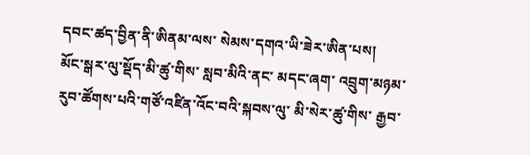དབང་ཚད་བྱིན་ནི་ཨིནམ་ལས་ སེམས་དགའ་ཡི་ཟེར་ཨིན་པས།
མོང་སྒར་ལུ་སྡོད་མི་ཚུ་གིས་ སླབ་མིའི་ནང་ མདང་ཞག་ འབྲུག་མཉམ་རུབ་ཚོགས་པའི་གཙོ་འཛིན་འོང་བའི་སྐབས་ལུ་ མི་སེར་ཚུ་གིས་ རྒྱབ་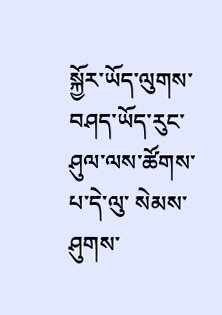སྐྱོར་ཡོད་ལུགས་བཤད་ཡོད་རུང་ ཤུལ་ལས་ཚོགས་པ་དེ་ལུ་ སེམས་ཤུགས་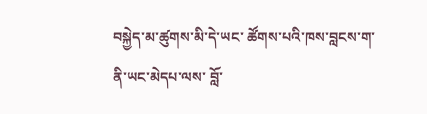བསྐྱེད་མ་ཚུགས་མི་དེ་ཡང་ ཚོགས་པའི་ཁས་བླངས་ག་ནི་ཡང་མེདཔ་ལས་ བློ་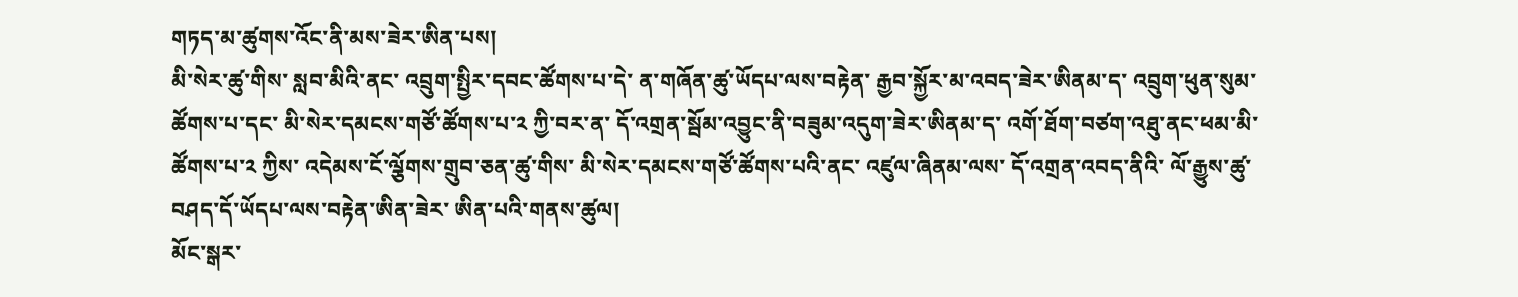གཏད་མ་ཚུགས་འོང་ནི་མས་ཟེར་ཨིན་པས།
མི་སེར་ཚུ་གིས་ སླབ་མིའི་ནང་ འབྲུག་སྤྱིར་དབང་ཚོགས་པ་དེ་ ན་གཞོན་ཚུ་ཡོདཔ་ལས་བརྟེན་ རྒྱབ་སྐྱོར་མ་འབད་ཟེར་ཨིནམ་ད་ འབྲུག་ཕུན་སུམ་ཚོགས་པ་དང་ མི་སེར་དམངས་གཙོ་ཚོགས་པ་༢ ཀྱི་བར་ན་ དོ་འགྲན་སྦོམ་འབྱུང་ནི་བཟུམ་འདུག་ཟེར་ཨིནམ་ད་ འགོ་ཐོག་བཙག་འཐུ་ནང་ཕམ་མི་ ཚོགས་པ་༢ ཀྱིས་ འདེམས་ངོ་ལྕོགས་གྲུབ་ཅན་ཚུ་གིས་ མི་སེར་དམངས་གཙོ་ཚོགས་པའི་ནང་ འཛུལ་ཞིནམ་ལས་ དོ་འགྲན་འབད་ནིའི་ ལོ་རྒྱུས་ཚུ་བཤད་དོ་ཡོདཔ་ལས་བརྟེན་ཨིན་ཟེར་ ཨིན་པའི་གནས་ཚུལ།
མོང་སྒར་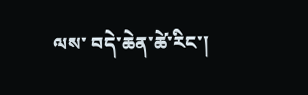ལས་ བདེ་ཆེན་ཚེ་རིང་།